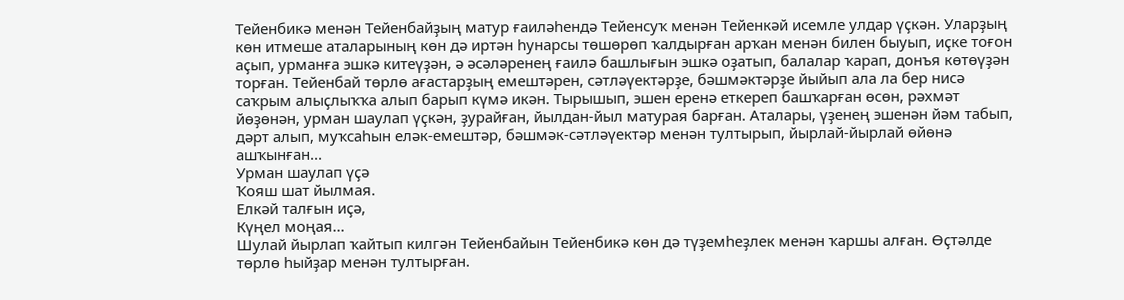Тейенбикә менән Тейенбайҙың матур ғаиләһендә Тейенсуҡ менән Тейенкәй исемле улдар үҫкән. Уларҙың көн итмеше аталарының көн дә иртән һунарсы төшөрөп ҡалдырған арҡан менән билен быуып, иҫке тоғон аҫып, урманға эшкә китеүҙән, ә әсәләренең ғаилә башлығын эшкә оҙатып, балалар ҡарап, донъя көтөүҙән торған. Тейенбай төрлө ағастарҙың емештәрен, сәтләүектәрҙе, бәшмәктәрҙе йыйып ала ла бер нисә саҡрым алыҫлыҡҡа алып барып күмә икән. Тырышып, эшен еренә еткереп башҡарған өсөн, рәхмәт йөҙөнән, урман шаулап үҫкән, ҙурайған, йылдан-йыл матурая барған. Аталары, үҙенең эшенән йәм табып, дәрт алып, муҡсаһын еләк-емештәр, бәшмәк-сәтләүектәр менән тултырып, йырлай-йырлай өйөнә ашҡынған...
Урман шаулап үҫә
Ҡояш шат йылмая.
Елкәй талғын иҫә,
Күңел моңая...
Шулай йырлап ҡайтып килгән Тейенбайын Тейенбикә көн дә түҙемһеҙлек менән ҡаршы алған. Өҫтәлде төрлө һыйҙар менән тултырған.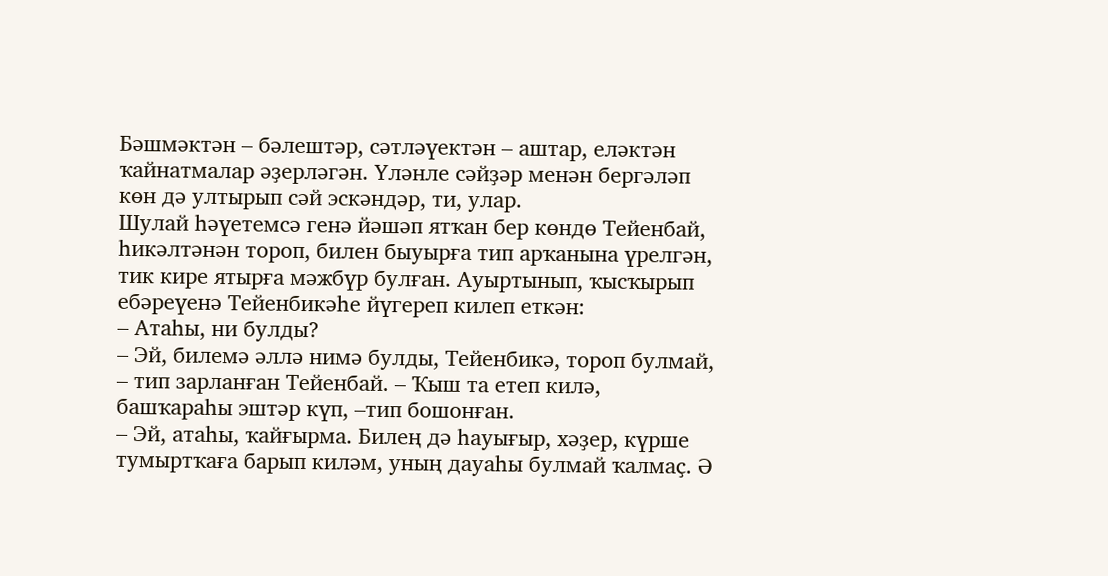Бәшмәктән – бәлештәр, сәтләүектән – аштар, еләктән ҡайнатмалар әҙерләгән. Үләнле сәйҙәр менән бергәләп көн дә ултырып сәй эскәндәр, ти, улар.
Шулай һәүетемсә генә йәшәп ятҡан бер көндө Тейенбай, һикәлтәнән тороп, билен быуырға тип арҡанына үрелгән, тик кире ятырға мәжбүр булған. Ауыртынып, ҡысҡырып ебәреүенә Тейенбикәһе йүгереп килеп еткән:
– Атаһы, ни булды?
– Эй, билемә әллә нимә булды, Тейенбикә, тороп булмай, – тип зарланған Тейенбай. – Ҡыш та етеп килә, башҡараһы эштәр күп, –тип бошонған.
– Эй, атаһы, ҡайғырма. Билең дә һауығыр, хәҙер, күрше тумыртҡаға барып киләм, уның дауаһы булмай ҡалмаҫ. Ә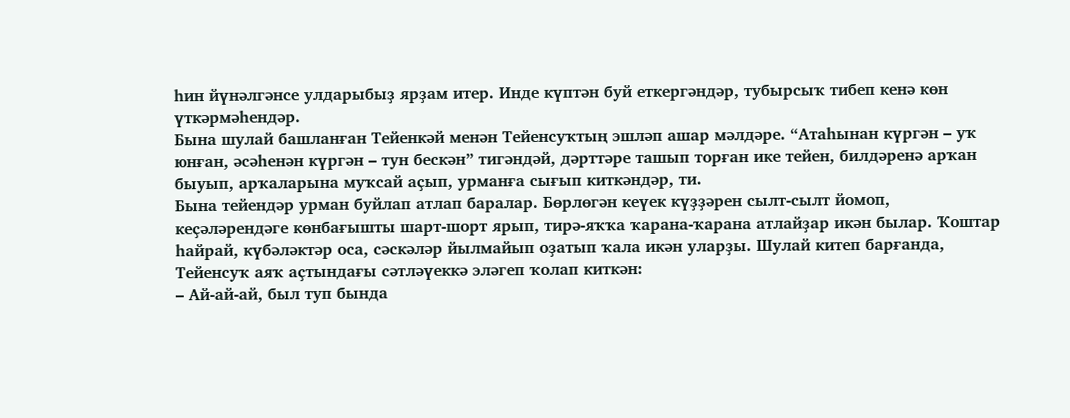һин йүнәлгәнсе улдарыбыҙ ярҙам итер. Инде күптән буй еткергәндәр, тубырсыҡ тибеп кенә көн үткәрмәһендәр.
Бына шулай башланған Тейенкәй менән Тейенсуҡтың эшләп ашар мәлдәре. “Атаһынан күргән – уҡ юнған, әсәһенән күргән – тун бескән” тигәндәй, дәрттәре ташып торған ике тейен, билдәренә арҡан быуып, арҡаларына муҡсай аҫып, урманға сығып киткәндәр, ти.
Бына тейендәр урман буйлап атлап баралар. Бөрлөгән кеүек күҙҙәрен сылт-сылт йомоп, кеҫәләрендәге көнбағышты шарт-шорт ярып, тирә-яҡҡа ҡарана-ҡарана атлайҙар икән былар. Ҡоштар һайрай, күбәләктәр оса, сәскәләр йылмайып оҙатып ҡала икән уларҙы. Шулай китеп барғанда, Тейенсуҡ аяҡ аҫтындағы сәтләүеккә эләгеп ҡолап киткән:
– Ай-ай-ай, был туп бында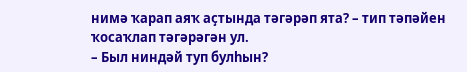нимә ҡарап аяҡ аҫтында тәгәрәп ята? – тип тәпәйен ҡосаҡлап тәгәрәгән ул.
– Был ниндәй туп булһын?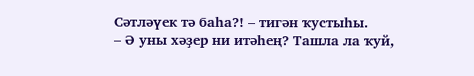Сәтләүек тә баһа?! – тигән ҡустыһы.
– Ә уны хәҙер ни итәһең? Ташла ла ҡуй,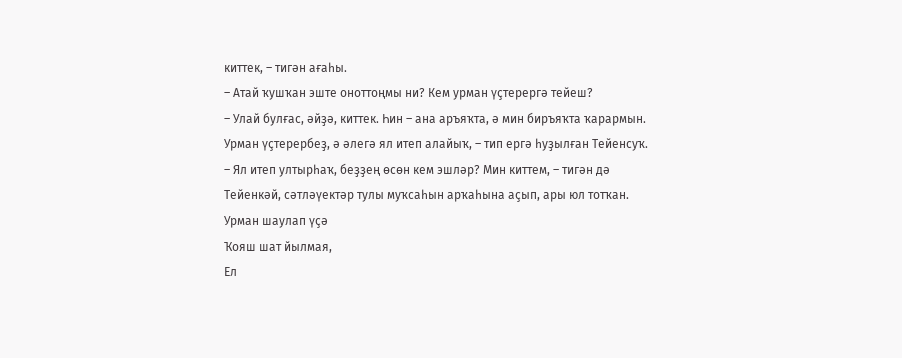киттек, – тигән ағаһы.
– Атай ҡушҡан эште оноттоңмы ни? Кем урман үҫтерергә тейеш?
– Улай булғас, әйҙә, киттек. Һин – ана аръяҡта, ә мин биръяҡта ҡарармын. Урман үҫтерербеҙ, ә әлегә ял итеп алайыҡ, – тип ергә һуҙылған Тейенсуҡ.
– Ял итеп ултырһаҡ, беҙҙең өсөн кем эшләр? Мин киттем, – тигән дә Тейенкәй, сәтләүектәр тулы муҡсаһын арҡаһына аҫып, ары юл тотҡан.
Урман шаулап үҫә
Ҡояш шат йылмая,
Ел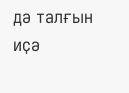дә талғын иҫә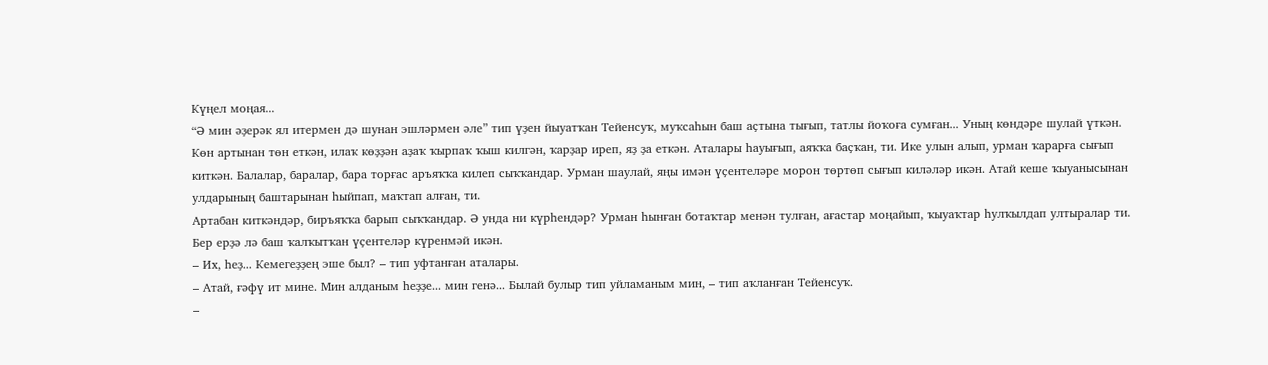Күңел моңая...
“Ә мин әҙерәк ял итермен дә шунан эшләрмен әле” тип үҙен йыуатҡан Тейенсуҡ, муҡсаһын баш аҫтына тығып, татлы йоҡоға сумған... Уның көндәре шулай үткән.
Көн артынан төн еткән, илаҡ көҙҙән аҙаҡ ҡырпаҡ ҡыш килгән, ҡарҙар иреп, яҙ ҙа еткән. Аталары һауығып, аяҡҡа баҫҡан, ти. Ике улын алып, урман ҡарарға сығып киткән. Балалар, баралар, бара торғас аръяҡҡа килеп сыҡҡандар. Урман шаулай, яңы имән үҫентеләре морон төртөп сығып киләләр икән. Атай кеше ҡыуанысынан улдарының баштарынан һыйпап, маҡтап алған, ти.
Артабан киткәндәр, биръяҡҡа барып сыҡҡандар. Ә унда ни күрһендәр? Урман һынған ботаҡтар менән тулған, ағастар моңайып, ҡыуаҡтар һулҡылдап ултыралар ти. Бер ерҙә лә баш ҡалҡытҡан үҫентеләр күренмәй икән.
– Их, һеҙ... Кемегеҙҙең эше был? – тип уфтанған аталары.
– Атай, ғәфү ит мине. Мин алданым һеҙҙе... мин генә... Былай булыр тип уйламаным мин, – тип аҡланған Тейенсуҡ.
–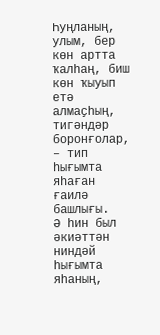Һуңланың, улым, бер көн артта ҡалһаң, биш көн ҡыуып етә алмаҫһың, тигәндәр боронғолар, – тип һығымта яһаған ғаилә башлығы.
Ә һин был әкиәттән ниндәй һығымта яһаның,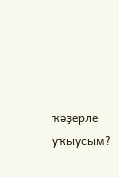ҡәҙерле уҡыусым?